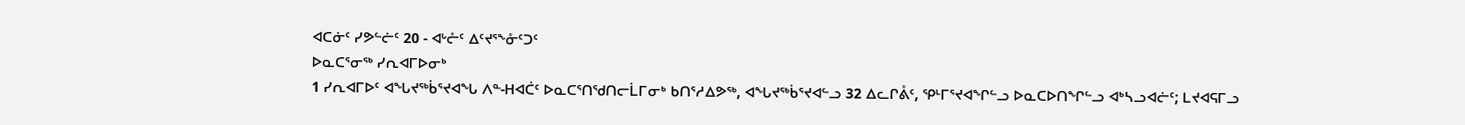ᐊᑕᓃᑦ ᓯᕗᓪᓖᑦ 20 - ᐊᒡᓔᑦ ᐃᑦᔪᕐᖕᓁᑦᑐᑦ
ᐅᓇᑕᕐᓂᖅ ᓯᕆᐊᒥᐅᓂᒃ
1 ᓯᕆᐊᒥᐅᑦ ᐊᖓᔪᖅᑳᕐᔪᐊᖓ ᐱᓐ-ᕼᐊᑖᑦ ᐅᓇᑕᕐᑎᖁᑎᓕᒫᒥᓂᒃ ᑲᑎᕐᓱᐃᕗᖅ, ᐊᖓᔪᖅᑳᕐᔪᐊᓪᓗ 32 ᐃᓚᒋᕔᑦ, ᕿᒻᒥᕐᔪᐊᖏᓪᓗ ᐅᓇᑕᐅᑎᖏᓪᓗ ᐊᒃᓴᓗᐊᓖᑦ; ᒪᔪᐊᕋᒥᓗ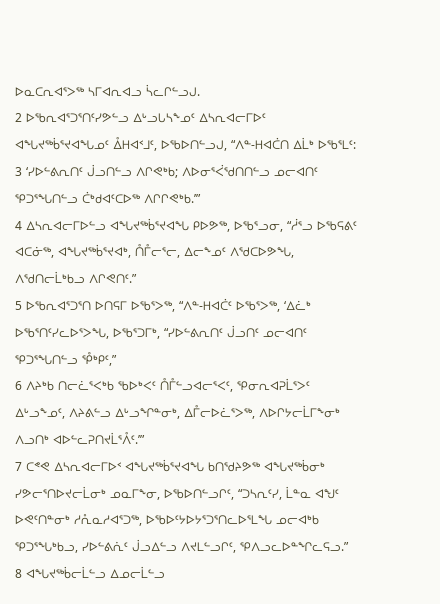ᐅᓇᑕᕆᐊᕐᐳᖅ ᓴᒥᐊᕆᐊᓗ ᓵᓚᒋᓪᓗᒍ.
2 ᐅᖃᕆᐊᕐᑐᕐᑎᑦᓯᕗᓪᓗ ᐃᒡᓗᒐᓴᖕᓄᑦ ᐃᓴᕆᐊᓕᒥᐅᑦ ᐊᖓᔪᖅᑳᕐᔪᐊᖓᓄᑦ ᐂᕼᐊᑉᒧᑦ, ᐅᖃᐅᑎᓪᓗᒍ, “ᐱᓐ-ᕼᐊᑖᑎ ᐃᒫᒃ ᐅᖃᕐᒪᑦ:
3 ‘ᓯᐅᓪᕕᕆᑎᑦ ᒎᓗᑎᓪᓗ ᐱᒋᕙᒃᑲ; ᐱᐅᓂᕐᐹᖁᑎᑎᓪᓗ ᓄᓕᐊᑎᑦ ᕿᑐᕐᖓᑎᓪᓗ ᑖᒃᑯᐊᑦᑕᐅᖅ ᐱᒋᒋᕙᒃᑲ.’”
4 ᐃᓴᕆᐊᓕᒥᐅᓪᓗ ᐊᖓᔪᖅᑳᕐᔪᐊᖓ ᑭᐅᕗᖅ, ᐅᖃᕐᓗᓂ, “ᓲᕐᓗ ᐅᖃᕋᕕᑦ ᐊᑕᓃᖅ, ᐊᖓᔪᖅᑳᕐᔪᐊᒃ, ᑍᒤᓕᕐᓕ, ᐃᓕᖕᓄᑦ ᐱᖁᑕᐅᕗᖓ, ᐱᖁᑎᓕᒫᒃᑲᓗ ᐱᒋᕙᑎᑦ.”
5 ᐅᖃᕆᐊᕐᑐᕐᑎ ᐅᑎᕋᒥ ᐅᖃᕐᐳᖅ, “ᐱᓐ-ᕼᐊᑖᑦ ᐅᖃᕐᐳᖅ, ‘ᐃᓛᒃ ᐅᖃᕐᑎᑦᓯᓚᐅᕐᐳᖓ, ᐅᖃᕐᑐᒥᒃ, “ᓯᐅᓪᕕᕆᑎᑦ ᒎᓗᑎᑦ ᓄᓕᐊᑎᑦ ᕿᑐᕐᖓᑎᓪᓗ ᕾᒃᑭᑦ,”
6 ᐱᔨᒃᑲ ᑎᓕᓛᕐᐸᒃᑲ ᖃᐅᒃᐸᑦ ᑍᒤᓪᓗᐊᓕᕐᐸᑦ, ᕿᓂᕆᐊᕈᒫᕐᐳᑦ ᐃᒡᓗᖕᓄᑦ, ᐱᔨᕕᓪᓗ ᐃᒡᓗᖏᓐᓂᒃ, ᐃᒤᓕᐅᓛᕐᐳᖅ, ᐱᐅᒋᔭᓕᒫᒥᖕᓂᒃ ᐱᓗᑎᒃ ᐊᐅᓪᓚᕈᑎᔪᒫᕐᐰᑦ.’”
7 ᑕᕝᕙ ᐃᓴᕆᐊᓕᒥᐅᑉ ᐊᖓᔪᖅᑳᕐᔪᐊᖓ ᑲᑎᖁᔨᕗᖅ ᐊᖓᔪᖅᑳᓂᒃ ᓯᕗᓕᕐᑎᐅᔪᓕᒫᓂᒃ ᓄᓇᒥᖕᓂ, ᐅᖃᐅᑎᓪᓗᒋᑦ, “ᑐᓴᕆᑦᓯ, ᒫᓐᓇ ᐊᖑᑦ ᐅᕙᑦᑎᓐᓂᒃ ᓱᕅᓇᓱᐊᕐᑐᖅ, ᐅᖃᐅᑦᔭᐅᔭᕐᑐᕐᑎᓚᐅᕐᒪᖓ ᓄᓕᐊᒃᑲ ᕿᑐᕐᖓᒃᑲᓗ, ᓯᐅᓪᕕᕇᑦ ᒎᓗᐃᓪᓗ ᐱᔪᒪᓪᓗᒋᑦ, ᕿᐱᓗᓚᐅᓐᖏᓚᕋᓗ.”
8 ᐊᖓᔪᖅᑳᓕᒫᓪᓗ ᐃᓄᓕᒫᓪᓗ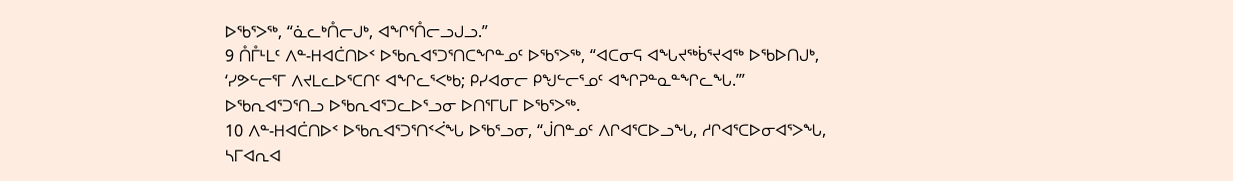ᐅᖃᕐᐳᖅ, “ᓈᓚᒃᑍᓕᒍᒃ, ᐊᖏᕐᑍᓕᓗᒍᓗ.”
9 ᑍᒤᒻᒪᑦ ᐱᓐ-ᕼᐊᑖᑎᐅᑉ ᐅᖃᕆᐊᕐᑐᕐᑎᑕᖏᓐᓄᑦ ᐅᖃᕐᐳᖅ, “ᐊᑕᓂᕋ ᐊᖓᔪᖅᑳᕐᔪᐊᖅ ᐅᖃᐅᑎᒍᒃ, ‘ᓯᕗᓪᓕᕐᒥ ᐱᔪᒪᓚᐅᕐᑕᑎᑦ ᐊᖏᓚᕐᐸᒃᑲ; ᑭᓯᐊᓂᓕ ᑭᖑᓪᓕᕐᓄᑦ ᐊᖏᕈᓐᓇᓐᖏᓚᖓ.’” ᐅᖃᕆᐊᕐᑐᕐᑎᓗ ᐅᖃᕆᐊᕐᑐᓚᐅᕐᓗᓂ ᐅᑎᕐᒥᒐᒥ ᐅᖃᕐᐳᖅ.
10 ᐱᓐ-ᕼᐊᑖᑎᐅᑉ ᐅᖃᕆᐊᕐᑐᕐᑎᑉᐹᖓ ᐅᖃᕐᓗᓂ, “ᒎᑎᓐᓄᑦ ᐱᒋᐊᕐᑕᐅᓗᖓ, ᓱᒋᐊᕐᑕᐅᓂᐊᕐᐳᖓ, ᓴᒥᐊᕆᐊ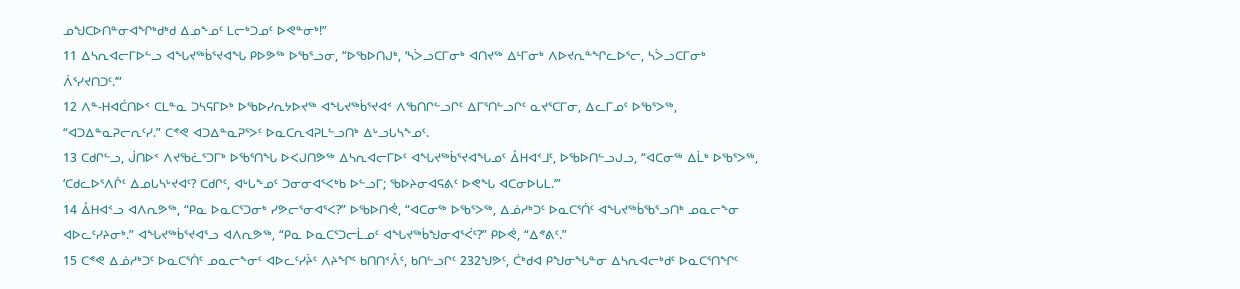ᓄᖑᑕᐅᑎᓐᓂᐊᖏᒃᑯᒃᑯ ᐃᓄᖕᓄᑦ ᒪᓕᒃᑐᓄᑦ ᐅᕙᓐᓂᒃ!”
11 ᐃᓴᕆᐊᓕᒥᐅᓪᓗ ᐊᖓᔪᖅᑳᕐᔪᐊᖓ ᑭᐅᕗᖅ ᐅᖃᕐᓗᓂ, “ᐅᖃᐅᑎᒍᒃ, ‘ᓴᐴᓗᑕᒥᓂᒃ ᐊᑎᔪᖅ ᐃᒻᒥᓂᒃ ᐱᐅᔪᕆᓐᖏᓚᐅᕐᓕ, ᓴᐴᓗᑕᒥᓂᒃ ᐲᕐᓯᔪᑎᑐᑦ.’”
12 ᐱᓐ-ᕼᐊᑖᑎᐅᑉ ᑕᒪᓐᓇ ᑐᓴᕋᒥᐅᒃ ᐅᖃᐅᓯᕆᔭᐅᔪᖅ ᐊᖓᔪᖅᑳᕐᔪᐊᑉ ᐱᖃᑎᒋᓪᓗᒋᑦ ᐃᒥᕐᑎᓪᓗᒋᑦ ᓇᔪᕐᑕᒥᓂ, ᐃᓚᒥᓄᑦ ᐅᖃᕐᐳᖅ, “ᐊᑐᐃᓐᓇᕈᓕᕆᑦᓯ.” ᑕᕝᕙ ᐊᑐᐃᓐᓇᕈᕐᐳᑦ ᐅᓇᑕᕆᐊᕈᒪᓪᓗᑎᒃ ᐃᒡᓗᒐᓴᖕᓄᑦ.
13 ᑕᑯᒋᓪᓗ, ᒎᑎᐅᑉ ᐱᔪᖃᓛᕐᑐᒥᒃ ᐅᖃᕐᑎᖓ ᐅᐸᒍᑎᕗᖅ ᐃᓴᕆᐊᓕᒥᐅᑦ ᐊᖓᔪᖅᑳᕐᔪᐊᖓᓄᑦ ᐂᕼᐊᑉᒧᑦ, ᐅᖃᐅᑎᓪᓗᒍᓗ, “ᐊᑕᓂᖅ ᐃᒫᒃ ᐅᖃᕐᐳᖅ, ‘ᑕᑯᓚᐅᕐᐱᒌᑦ ᐃᓄᒐᓴᒡᔪᐊᑦ? ᑕᑯᒋᑦ, ᐊᒡᒐᖕᓄᑦ ᑐᓂᓂᐊᕐᐸᒃᑲ ᐅᓪᓗᒥ; ᖃᐅᔨᓂᐊᕋᕕᑦ ᐅᕙᖓ ᐊᑕᓂᐅᒐᒪ.’”
14 ᐂᕼᐊᑉᓗ ᐊᐱᕆᕗᖅ, “ᑭᓇ ᐅᓇᑕᕐᑐᓂᒃ ᓯᕗᓕᕐᓂᐊᕐᐸ?” ᐅᖃᐅᑎᕚ, “ᐊᑕᓂᖅ ᐅᖃᕐᐳᖅ, ᐃᓅᓱᒃᑐᑦ ᐅᓇᑕᕐᑏᑦ ᐊᖓᔪᖅᑳᖃᕐᓗᑎᒃ ᓄᓇᓕᖕᓂ ᐊᐅᓚᑦᓯᔨᓂᒃ.” ᐊᖓᔪᖅᑳᕐᔪᐊᕐᓗ ᐊᐱᕆᕗᖅ, “ᑭᓇ ᐅᓇᑕᕐᑐᓕᒫᓄᑦ ᐊᖓᔪᖅᑳᖑᓂᐊᕐᐹᑦ?” ᑭᐅᕚ, “ᐃᕝᕕᑦ.”
15 ᑕᕝᕙ ᐃᓅᓱᒃᑐᑦ ᐅᓇᑕᕐᑏᑦ ᓄᓇᓕᖕᓂᑦ ᐊᐅᓚᑦᓯᔩᑦ ᐱᔨᖏᑦ ᑲᑎᑎᑉᐰᑦ, ᑲᑎᓪᓗᒋᑦ 232ᖑᕗᑦ, ᑖᒃᑯᐊ ᑭᖑᓂᖓᓐᓂ ᐃᓴᕆᐊᓕᒃᑯᑦ ᐅᓇᑕᕐᑎᖏᑦ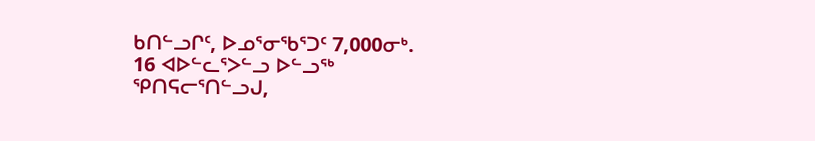ᑲᑎᓪᓗᒋᑦ, ᐅᓄᕐᓂᖃᕐᑐᑦ 7,000ᓂᒃ.
16 ᐊᐅᓪᓚᕐᐳᓪᓗ ᐅᓪᓗᖅ ᕿᑎᕋᓕᕐᑎᓪᓗᒍ,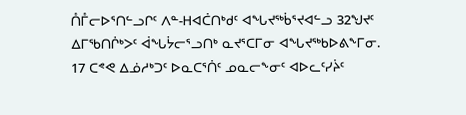ᑍᒤᓕᐅᕐᑎᓪᓗᒋᑦ ᐱᓐ-ᕼᐊᑖᑎᒃᑯᑦ ᐊᖓᔪᖅᑳᕐᔪᐊᓪᓗ 32ᖑᔪᑦ ᐃᒥᖃᑎᒌᒃᐳᑦ ᐋᖓᔮᓕᕐᓗᑎᒃ ᓇᔪᕐᑕᒥᓂ ᐊᖓᔪᖅᑲᐅᕕᖕᒥᓂ.
17 ᑕᕝᕙ ᐃᓅᓱᒃᑐᑦ ᐅᓇᑕᕐᑏᑦ ᓄᓇᓕᖕᓂᑦ ᐊᐅᓚᑦᓯᔩᑦ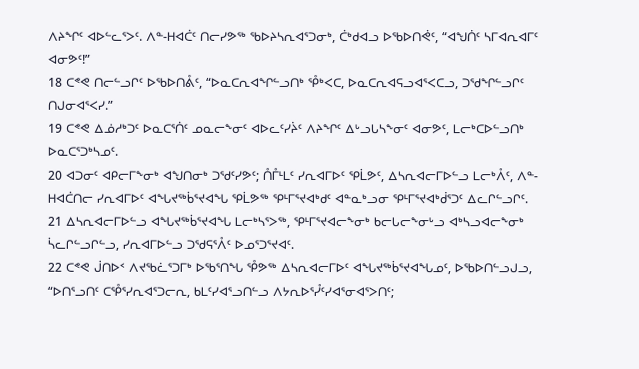ᐱᔨᖏᑦ ᐊᐅᓪᓚᕐᐳᑦ. ᐱᓐ-ᕼᐊᑖᑦ ᑎᓕᓯᕗᖅ ᖃᐅᔨᓴᕆᐊᕐᑐᓂᒃ, ᑖᒃᑯᐊᓗ ᐅᖃᐅᑎᕚᑦ, “ᐊᖑᑏᑦ ᓴᒥᐊᕆᐊᒥᑦ ᐊᓂᕗᑦ!”
18 ᑕᕝᕙ ᑎᓕᓪᓗᒋᑦ ᐅᖃᐅᑎᕔᑦ, “ᐅᓇᑕᕆᐊᖏᓪᓗᑎᒃ ᕾᒃᐸᑕ, ᐅᓇᑕᕆᐊᕋᓗᐊᕐᐸᑕᓗ, ᑐᖁᖏᓪᓗᒋᑦ ᑎᒍᓂᐊᕐᐸᓯ.”
19 ᑕᕝᕙ ᐃᓅᓱᒃᑐᑦ ᐅᓇᑕᕐᑏᑦ ᓄᓇᓕᖕᓂᑦ ᐊᐅᓚᑦᓯᔩᑦ ᐱᔨᖏᑦ ᐃᒡᓗᒐᓴᖕᓂᑦ ᐊᓂᕗᑦ, ᒪᓕᒃᑕᐅᓪᓗᑎᒃ ᐅᓇᑕᕐᑐᒃᓴᓄᑦ.
20 ᐊᑐᓂᑦ ᐊᑭᓕᒥᖕᓂᒃ ᐊᖑᑎᓂᒃ ᑐᖁᑦᓯᕗᑦ; ᑍᒤᒻᒪᑦ ᓯᕆᐊᒥᐅᑦ ᕿᒫᕗᑦ, ᐃᓴᕆᐊᓕᒥᐅᓪᓗ ᒪᓕᒃᐰᑦ, ᐱᓐ-ᕼᐊᑖᑎᓕ ᓯᕆᐊᒥᐅᑦ ᐊᖓᔪᖅᑳᕐᔪᐊᖓ ᕿᒫᕗᖅ ᕿᒻᒥᕐᔪᐊᒃᑯᑦ ᐊᓐᓇᒃᓗᓂ ᕿᒻᒥᕐᔪᐊᒃᑰᕐᑐᑦ ᐃᓚᒋᓪᓗᒋᑦ.
21 ᐃᓴᕆᐊᓕᒥᐅᓪᓗ ᐊᖓᔪᖅᑳᕐᔪᐊᖓ ᒪᓕᒃᓴᕐᐳᖅ, ᕿᒻᒥᕐᔪᐊᓕᖕᓂᒃ ᑲᓕᒐᓕᖕᓂᒡᓗ ᐊᒃᓴᓗᐊᓕᖕᓂᒃ ᓵᓚᒋᓪᓗᒋᓪᓗ, ᓯᕆᐊᒥᐅᓪᓗ ᑐᖁᕋᕐᐰᑦ ᐅᓄᕐᑐᕐᔪᐊᑦ.
22 ᑕᕝᕙ ᒎᑎᐅᑉ ᐱᔪᖃᓛᕐᑐᒥᒃ ᐅᖃᕐᑎᖓ ᕾᕗᖅ ᐃᓴᕆᐊᓕᒥᐅᑦ ᐊᖓᔪᖅᑳᕐᔪᐊᖓᓄᑦ, ᐅᖃᐅᑎᓪᓗᒍᓗ, “ᐅᑎᕐᓗᑎᑦ ᑕᕾᕐᓯᕆᐊᕐᑐᓕᕆ, ᑲᒪᑦᓯᐊᕐᓗᑎᓪᓗ ᐱᔭᕆᐅᕐᓮᑦᓯᐊᕐᓂᐊᕐᐳᑎᑦ;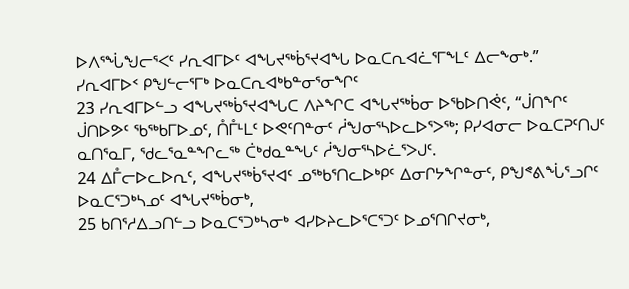ᐅᐱᕐᖔᖑᓕᕐᐸᑦ ᓯᕆᐊᒥᐅᑦ ᐊᖓᔪᖅᑳᕐᔪᐊᖓ ᐅᓇᑕᕆᐊᓛᕐᒥᖕᒪᑦ ᐃᓕᖕᓂᒃ.”
ᓯᕆᐊᒥᐅᑉ ᑭᖑᓪᓕᕐᒥᒃ ᐅᓇᑕᕆᐊᒃᑲᓐᓂᕐᓂᖏᑦ
23 ᓯᕆᐊᒥᐅᓪᓗ ᐊᖓᔪᖅᑳᕐᔪᐊᖓᑕ ᐱᔨᖏᑕ ᐊᖓᔪᖅᑳᓂ ᐅᖃᐅᑎᕚᑦ, “ᒎᑎᖏᑦ ᒎᑎᐅᕗᑦ ᖃᖅᑲᒥᐅᓄᑦ, ᑍᒤᒻᒪᑦ ᐅᕙᑦᑎᓐᓂᑦ ᓲᖑᓂᕐᓴᐅᓚᐅᕐᐳᖅ; ᑭᓯᐊᓂᓕ ᐅᓇᑕᕈᑦᑎᒍᑦ ᓇᑎᕐᓇᒥ, ᖁᓚᕐᓇᓐᖏᓚᖅ ᑖᒃᑯᓇᓐᖓᑦ ᓲᖑᓂᕐᓴᐅᓛᕐᐳᒍᑦ.
24 ᐃᒤᓕᐅᓚᐅᕆᑦ, ᐊᖓᔪᖅᑳᕐᔪᐊᑦ ᓄᖅᑲᕐᑎᓚᐅᒃᑭᑦ ᐃᓂᒋᔭᖏᓐᓂᑦ, ᑭᖑᕝᕕᖔᕐᓗᒋᑦ ᐅᓇᑕᕐᑐᒃᓴᓄᑦ ᐊᖓᔪᖅᑳᓂᒃ,
25 ᑲᑎᕐᓱᐃᓗᑎᓪᓗ ᐅᓇᑕᕐᑐᒃᓴᓂᒃ ᐊᓯᐅᔨᓚᐅᕐᑕᕐᑐᑦ ᐅᓄᕐᑎᒋᔪᓂᒃ,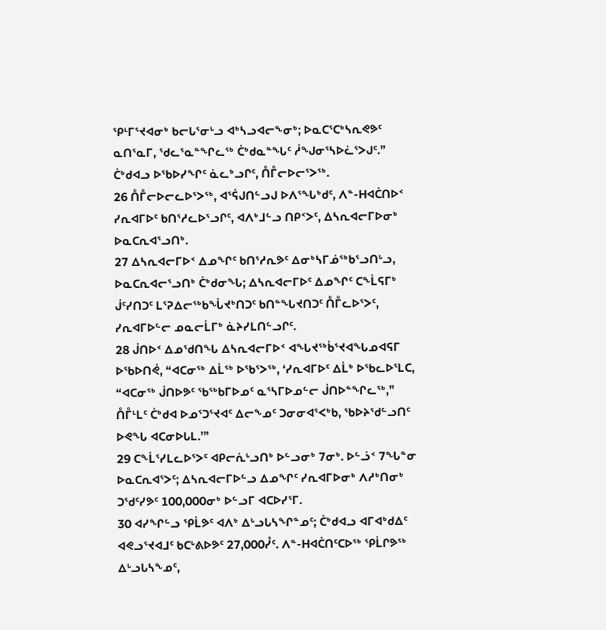ᕿᒻᒥᕐᔪᐊᓂᒃ ᑲᓕᒐᕐᓂᒡᓗ ᐊᒃᓴᓗᐊᓕᖕᓂᒃ; ᐅᓇᑕᕐᑕᒃᓴᕆᕙᕗᑦ ᓇᑎᕐᓇᒥ, ᖁᓚᕐᓇᓐᖏᓚᖅ ᑖᒃᑯᓇᓐᖓᑦ ᓲᖑᓂᕐᓴᐅᓛᕐᐳᒍᑦ.” ᑖᒃᑯᐊᓗ ᐅᖃᐅᓯᖏᑦ ᓈᓚᒃᓗᒋᑦ, ᑍᒤᓕᐅᓕᕐᐳᖅ.
26 ᑍᒤᓕᐅᓕᓚᐅᕐᐳᖅ, ᐊᕐᕌᒍᑎᓪᓗᒍ ᐅᐱᕐᖓᒃᑯᑦ, ᐱᓐ-ᕼᐊᑖᑎᐅᑉ ᓯᕆᐊᒥᐅᑦ ᑲᑎᕐᓱᓚᐅᕐᓗᒋᑦ, ᐊᐱᒃᒧᓪᓗ ᑎᑭᑉᐳᑦ, ᐃᓴᕆᐊᓕᒥᐅᓂᒃ ᐅᓇᑕᕆᐊᕐᓗᑎᒃ.
27 ᐃᓴᕆᐊᓕᒥᐅᑉ ᐃᓄᖏᑦ ᑲᑎᕐᓱᕆᕗᑦ ᐃᓂᒃᓴᒥᓅᖅᑲᕐᓗᑎᒡᓗ, ᐅᓇᑕᕆᐊᓕᕐᓗᑎᒃ ᑖᒃᑯᓂᖓ; ᐃᓴᕆᐊᓕᒥᐅᑦ ᐃᓄᖏᑦ ᑕᖕᒫᕋᒥᒃ ᒎᑦᓯᑎᑐᑦ ᒪᕐᕈᐃᓕᖅᑲᖔᔪᒃᑎᑐᑦ ᑲᑎᓐᖓᔪᑎᑐᑦ ᑍᒤᓚᐅᕐᐳᑦ, ᓯᕆᐊᒥᐅᓪᓕ ᓄᓇᓕᒫᒥᒃ ᓈᔨᓯᒪᑎᓪᓗᒋᑦ.
28 ᒎᑎᐅᑉ ᐃᓄᖁᑎᖓ ᐃᓴᕆᐊᓕᒥᐅᑉ ᐊᖓᔪᖅᑳᕐᔪᐊᖓᓄᐊᕋᒥ ᐅᖃᐅᑎᕚ, “ᐊᑕᓂᖅ ᐃᒫᖅ ᐅᖃᕐᐳᖅ, ‘ᓯᕆᐊᒥᐅᑦ ᐃᒫᒃ ᐅᖃᓚᐅᕐᒪᑕ, “ᐊᑕᓂᖅ ᒎᑎᐅᕗᑦ ᖃᖅᑲᒥᐅᓄᑦ ᓇᕐᓴᒥᐅᓄᓪᓕ ᒎᑎᐅᓐᖏᓚᖅ,” ᑍᒤᒻᒪᑦ ᑖᒃᑯᐊ ᐅᓄᕐᑐᕐᔪᐊᑦ ᐃᓕᖕᓄᑦ ᑐᓂᓂᐊᕐᐸᒃᑲ, ᖃᐅᔨᖁᓪᓗᑎᑦ ᐅᕙᖓ ᐊᑕᓂᐅᒐᒪ.’”
29 ᑕᖕᒫᕐᓯᒪᓚᐅᕐᐳᑦ ᐊᑭᓕᕇᒡᓗᑎᒃ ᐅᓪᓗᓂᒃ 7ᓂᒃ. ᐅᓪᓘᑉ 7ᖓᓐᓂ ᐅᓇᑕᕆᐊᕐᐳᑦ; ᐃᓴᕆᐊᓕᒥᐅᓪᓗ ᐃᓄᖏᑦ ᓯᕆᐊᒥᐅᓂᒃ ᐱᓱᒃᑎᓂᒃ ᑐᖁᑦᓯᕗᑦ 100,000ᓂᒃ ᐅᓪᓗᒥ ᐊᑕᐅᓯᕐᒥ.
30 ᐊᓯᖏᓪᓗ ᕿᒫᕗᑦ ᐊᐱᒃ ᐃᒡᓗᒐᓴᖏᓐᓄᑦ; ᑖᒃᑯᐊᓗ ᐊᒥᐊᒃᑯᐃᑦ ᐊᕙᓗᕐᔪᐊᒧᑦ ᑲᑕᒡᕕᐅᕗᑦ 27,000ᓮᑦ. ᐱᓐ-ᕼᐊᑖᑎᑦᑕᐅᖅ ᕿᒫᒋᕗᖅ ᐃᒡᓗᒐᓴᖕᓄᑦ,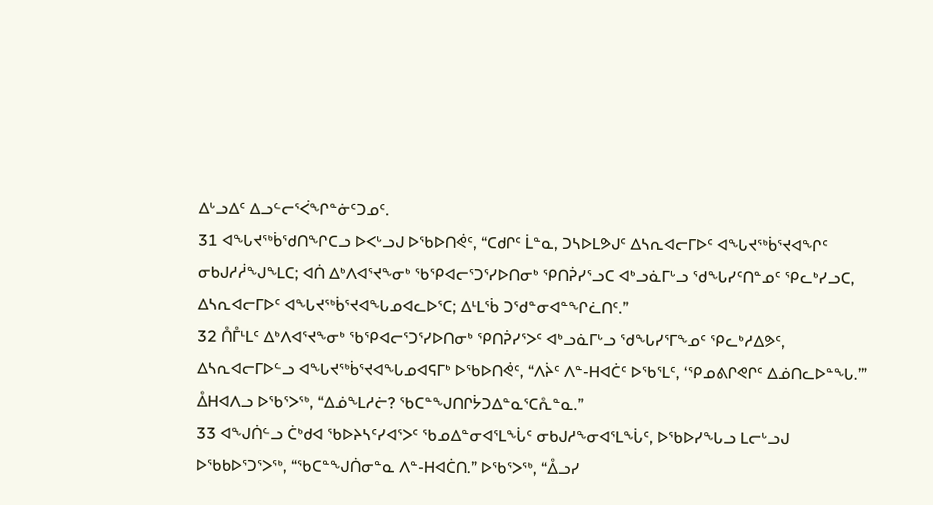ᐃᒡᓗᐃᑦ ᐃᓗᓪᓕᕐᐹᖏᓐᓃᑦᑐᓄᑦ.
31 ᐊᖓᔪᖅᑳᖁᑎᖏᑕᓗ ᐅᐸᒡᓗᒍ ᐅᖃᐅᑎᕚᑦ, “ᑕᑯᒋᑦ ᒫᓐᓇ, ᑐᓴᐅᒪᕗᒍᑦ ᐃᓴᕆᐊᓕᒥᐅᑦ ᐊᖓᔪᖅᑳᕐᔪᐊᖏᑦ ᓂᑲᒍᓱᓲᖑᖕᒪᑕ; ᐊᑏ ᐃᒃᐱᐊᕐᔪᖕᓂᒃ ᖃᕿᐊᓕᕐᑐᕐᓯᐅᑎᓂᒃ ᕿᑎᕉᓯᕐᓗᑕ ᐊᒃᓗᓈᒥᒡᓗ ᖁᖓᓯᑦᑎᓐᓄᑦ ᕿᓚᒃᓯᓗᑕ, ᐃᓴᕆᐊᓕᒥᐅᑦ ᐊᖓᔪᖅᑳᕐᔪᐊᖓᓄᐊᓚᐅᕐᑕ; ᐃᒻᒪᖄ ᑐᖁᓐᓂᐊᓐᖏᓛᑎᑦ.”
32 ᑍᒤᒻᒪᑦ ᐃᒃᐱᐊᕐᔪᖕᓂᒃ ᖃᕿᐊᓕᕐᑐᕐᓯᐅᑎᓂᒃ ᕿᑎᕉᓯᕐᐳᑦ ᐊᒃᓗᓈᒥᒡᓗ ᖁᖓᓯᕐᒥᖕᓄᑦ ᕿᓚᒃᓱᐃᕗᑦ, ᐃᓴᕆᐊᓕᒥᐅᓪᓗ ᐊᖓᔪᖅᑳᕐᔪᐊᖓᓄᐊᕋᒥᒃ ᐅᖃᐅᑎᕚᑦ, “ᐱᔩᑦ ᐱᓐ-ᕼᐊᑖᑦ ᐅᖃᕐᒪᑦ, ‘ᕿᓄᕕᒋᕙᒋᑦ ᐃᓅᑎᓚᐅᓐᖓ.’” ᐂᕼᐊᐱᓗ ᐅᖃᕐᐳᖅ, “ᐃᓅᖕᒪᓱᓖ? ᖃᑕᓐᖑᑎᒋᔮᑐᐃᓐᓇᕐᑕᕅᓐᓇ.”
33 ᐊᖑᑏᓪᓗ ᑖᒃᑯᐊ ᖃᐅᔨᓴᑦᓯᐊᕐᐳᑦ ᖃᓄᐃᓐᓂᐊᕐᒪᖔᑦ ᓂᑲᒍᓱᖕᓂᐊᕐᒪᖔᑦ, ᐅᖃᐅᓯᖓᓗ ᒪᓕᒡᓗᒍ ᐅᖃᑲᐅᕐᑐᕐᐳᖅ, “ᖃᑕᓐᖑᑏᓂᓐᓇ ᐱᓐ-ᕼᐊᑖᑎ.” ᐅᖃᕐᐳᖅ, “ᐂᓗᓯ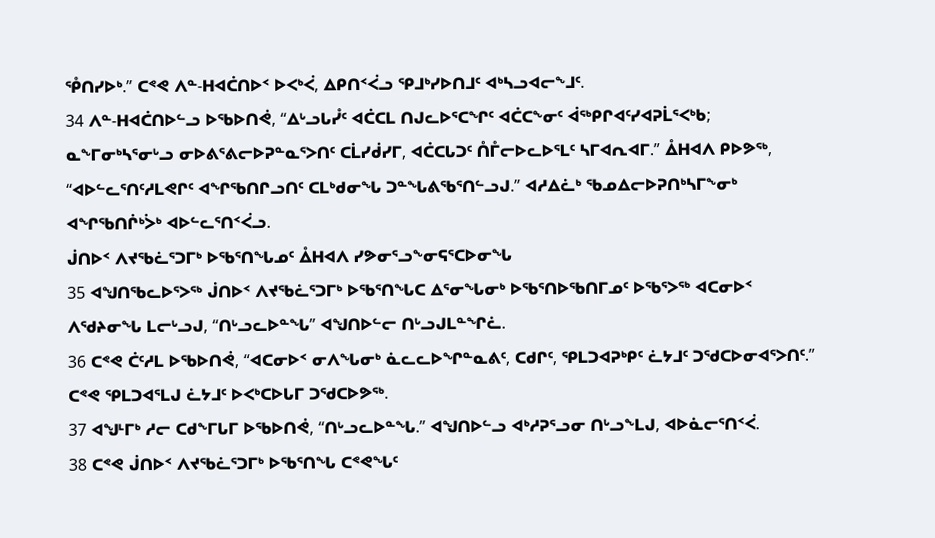ᕾᑎᓯᐅᒃ.” ᑕᕝᕙ ᐱᓐ-ᕼᐊᑖᑎᐅᑉ ᐅᐸᒃᐹ, ᐃᑭᑎᑉᐹᓗ ᕿᒧᒃᓯᐅᑎᒧᑦ ᐊᒃᓴᓗᐊᓕᖕᒧᑦ.
34 ᐱᓐ-ᕼᐊᑖᑎᐅᓪᓗ ᐅᖃᐅᑎᕚ, “ᐃᒡᓗᒐᓮᑦ ᐊᑖᑕᒪ ᑎᒍᓚᐅᕐᑕᖏᑦ ᐊᑖᑕᖕᓂᑦ ᐋᖅᑭᒋᐊᑦᓯᐊᕈᒫᕐᐸᒃᑲ; ᓇᖕᒥᓂᒃᓴᕐᓂᒡᓗ ᓂᐅᕕᕐᕕᓕᐅᕈᓐᓇᕐᐳᑎᑦ ᑕᒫᓯᑰᓯᒥ, ᐊᑖᑕᒐᑐᑦ ᑍᒤᓕᐅᓚᐅᕐᒪᑦ ᓴᒥᐊᕆᐊᒥ.” ᐂᕼᐊᐱ ᑭᐅᕗᖅ, “ᐊᐅᓪᓚᕐᑎᑦᓱᒪᕙᒋᑦ ᐊᖏᖃᑎᒋᓗᑎᑦ ᑕᒪᒃᑯᓂᖓ ᑐᓐᖓᕕᖃᕐᑎᓪᓗᒍ.” ᐊᓱᐃᓛᒃ ᖃᓄᐃᓕᐅᕈᑎᒃᓴᒥᖕᓂᒃ ᐊᖏᖃᑎᒌᒃᐴᒃ ᐊᐅᓪᓚᕐᑎᑉᐹᓗ.
ᒎᑎᐅᑉ ᐱᔪᖃᓛᕐᑐᒥᒃ ᐅᖃᕐᑎᖓᓄᑦ ᐂᕼᐊᐱ ᓯᕗᓂᕐᓗᖕᓂᕋᕐᑕᐅᓂᖓ
35 ᐊᖑᑎᖃᓚᐅᕐᐳᖅ ᒎᑎᐅᑉ ᐱᔪᖃᓛᕐᑐᒥᒃ ᐅᖃᕐᑎᖓᑕ ᐃᕐᓂᖓᓂᒃ ᐅᖃᕐᑎᐅᖃᑎᒥᓄᑦ ᐅᖃᕐᐳᖅ ᐊᑕᓂᐅᑉ ᐱᖁᔨᓂᖓ ᒪᓕᒡᓗᒍ, “ᑎᒡᓗᓚᐅᓐᖓ” ᐊᖑᑎᐅᓪᓕ ᑎᒡᓗᒍᒪᓐᖏᓛ.
36 ᑕᕝᕙ ᑖᑦᓱᒪ ᐅᖃᐅᑎᕚ, “ᐊᑕᓂᐅᑉ ᓂᐱᖓᓂᒃ ᓈᓚᓚᐅᖏᓐᓇᕕᑦ, ᑕᑯᒋᑦ, ᕿᒪᑐᐊᕈᒃᑭᑦ ᓛᔭᒧᑦ ᑐᖁᑕᐅᓂᐊᕐᐳᑎᑦ.” ᑕᕝᕙ ᕿᒪᑐᐊᕐᒪᒍ ᓛᔭᒧᑦ ᐅᐸᒃᑕᐅᒐᒥ ᑐᖁᑕᐅᕗᖅ.
37 ᐊᖑᒻᒥᒃ ᓱᓕ ᑕᑯᖕᒥᒐᒥ ᐅᖃᐅᑎᕚ, “ᑎᒡᓗᓚᐅᓐᖓ.” ᐊᖑᑎᐅᓪᓗ ᐊᒃᓱᕈᕐᓗᓂ ᑎᒡᓗᖕᒪᒍ, ᐊᐅᓈᓕᕐᑎᑉᐹ.
38 ᑕᕝᕙ ᒎᑎᐅᑉ ᐱᔪᖃᓛᕐᑐᒥᒃ ᐅᖃᕐᑎᖓ ᑕᕝᕙᖓᑦ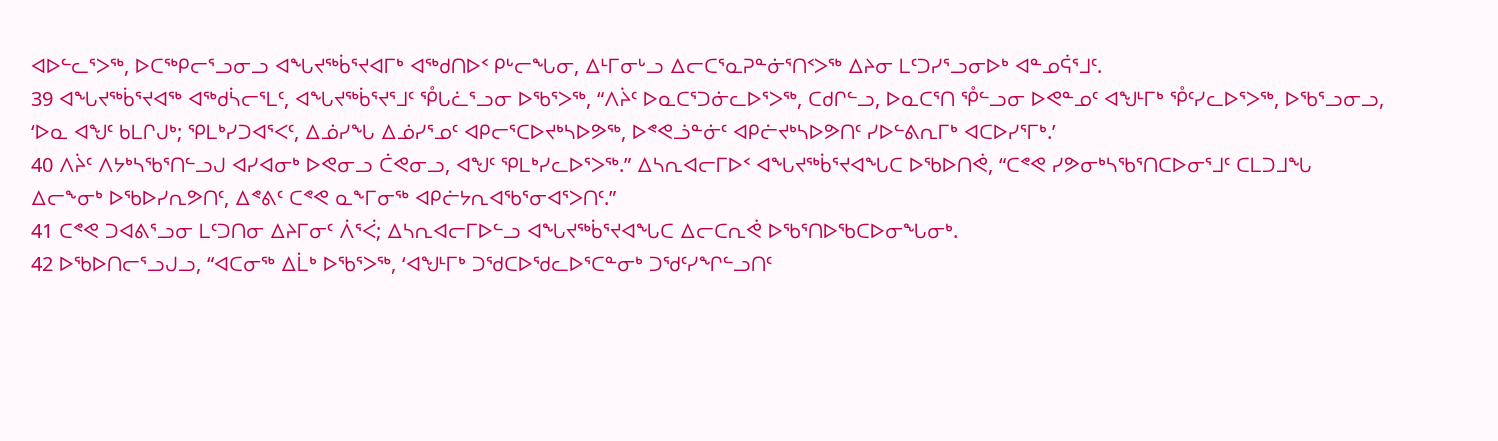ᐊᐅᓪᓚᕐᐳᖅ, ᐅᑕᖅᑭᓕᕐᓗᓂᓗ ᐊᖓᔪᖅᑳᕐᔪᐊᒥᒃ ᐊᖅᑯᑎᐅᑉ ᑭᒡᓕᖓᓂ, ᐃᒻᒥᓂᒡᓗ ᐃᓕᑕᕐᓇᕈᓐᓃᕐᑎᑉᐳᖅ ᐃᔨᓂ ᒪᑦᑐᓯᕐᓗᓂᐅᒃ ᐊᓐᓄᕌᕐᒧᑦ.
39 ᐊᖓᔪᖅᑳᕐᔪᐊᖅ ᐊᖅᑯᓵᓕᕐᒪᑦ, ᐊᖓᔪᖅᑳᕐᔪᕐᒧᑦ ᕾᒐᓛᕐᓗᓂ ᐅᖃᕐᐳᖅ, “ᐱᔩᑦ ᐅᓇᑕᕐᑐᓃᓚᐅᕐᐳᖅ, ᑕᑯᒋᓪᓗ, ᐅᓇᑕᕐᑎ ᕾᓪᓗᓂ ᐅᕙᓐᓄᑦ ᐊᖑᒻᒥᒃ ᕾᑦᓯᓚᐅᕐᐳᖅ, ᐅᖃᕐᓗᓂᓗ, ‘ᐅᓇ ᐊᖑᑦ ᑲᒪᒋᒍᒃ; ᕿᒪᒃᓯᑐᐊᕐᐸᑦ, ᐃᓅᓯᖓ ᐃᓅᓯᕐᓄᑦ ᐊᑭᓕᕐᑕᐅᔪᒃᓴᐅᕗᖅ, ᐅᕝᕙᓘᓐᓃᑦ ᐊᑭᓖᔪᒃᓴᐅᕗᑎᑦ ᓯᐅᓪᕕᕆᒥᒃ ᐊᑕᐅᓯᕐᒥᒃ.’
40 ᐱᔩᑦ ᐱᔭᒃᓴᖃᕐᑎᓪᓗᒍ ᐊᓯᐊᓂᒃ ᐅᕙᓂᓗ ᑖᕙᓂᓗ, ᐊᖑᑦ ᕿᒪᒃᓯᓚᐅᕐᐳᖅ.” ᐃᓴᕆᐊᓕᒥᐅᑉ ᐊᖓᔪᖅᑳᕐᔪᐊᖓᑕ ᐅᖃᐅᑎᕚ, “ᑕᕝᕙ ᓯᕗᓂᒃᓴᖃᕐᑎᑕᐅᓂᕐᒧᑦ ᑕᒪᑐᒧᖓ ᐃᓕᖕᓂᒃ ᐅᖃᐅᓯᕆᕗᑎᑦ, ᐃᕝᕕᑦ ᑕᕝᕙ ᓇᖕᒥᓂᖅ ᐊᑭᓖᔭᕆᐊᖃᕐᓂᐊᕐᐳᑎᑦ.”
41 ᑕᕝᕙ ᑐᐊᕕᕐᓗᓂ ᒪᑦᑐᑎᓂ ᐃᔨᒥᓂᑦ ᐲᕐᐹ; ᐃᓴᕆᐊᓕᒥᐅᓪᓗ ᐊᖓᔪᖅᑳᕐᔪᐊᖓᑕ ᐃᓕᑕᕆᕚ ᐅᖃᕐᑎᐅᖃᑕᐅᓂᖓᓂᒃ.
42 ᐅᖃᐅᑎᓕᕐᓗᒍᓗ, “ᐊᑕᓂᖅ ᐃᒫᒃ ᐅᖃᕐᐳᖅ, ‘ᐊᖑᒻᒥᒃ ᑐᖁᑕᐅᖁᓚᐅᕐᑕᓐᓂᒃ ᑐᖁᑦᓯᖏᓪᓗᑎᑦ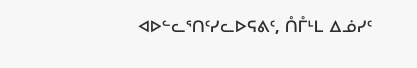ᐊᐅᓪᓚᕐᑎᑦᓯᓚᐅᕋᕕᑦ, ᑍᒤᒻᒪ ᐃᓅᓯᑦ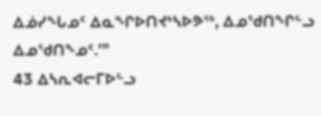ᐃᓅᓯᖓᓄᑦ ᐃᓇᖏᐅᑎᔪᒃᓴᐅᕗᖅ, ᐃᓄᖁᑎᖏᓪᓗ ᐃᓄᖁᑎᖕᓄᑦ.’”
43 ᐃᓴᕆᐊᓕᒥᐅᓪᓗ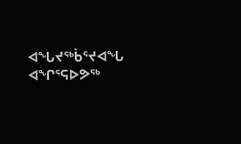ᐊᖓᔪᖅᑳᕐᔪᐊᖓ ᐊᖏᕐᕋᐅᕗᖅ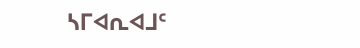ᓴᒥᐊᕆᐊᒧᑦ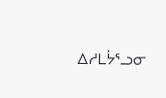ᐃᓱᒪᔮᕐᓗᓂ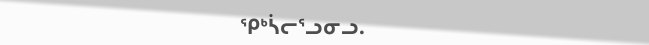ᕿᒃᓵᓕᕐᓗᓂᓗ.